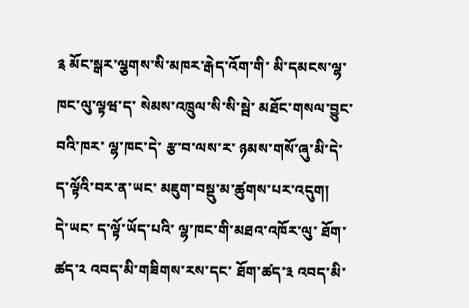༉ མོང་སྒར་ལྕགས་སི་མཁར་རྒེད་འོག་གི་ མི་དམངས་ལྷ་ཁང་ལུ་ལྟཝ་ད་ སེམས་འཁྲུལ་སི་སི་སྦེ་ མཐོང་གསལ་བྱུང་བའི་ཁར་ ལྷ་ཁང་དེ་ རྩ་བ་ལས་ར་ ཉམས་གསོ་ཞུ་མི་དེ་ ད་ལྟོའི་བར་ན་ཡང་ མཇུག་བསྡུ་མ་ཚུགས་པར་འདུག།
དེ་ཡང་ ད་ལྟོ་ཡོད་པའི་ ལྷ་ཁང་གི་མཐའ་འཁོར་ལུ་ ཐོག་ཚད་༢ འབད་མི་གཟིགས་རས་དང་ ཐོག་ཚད་༣ འབད་མི་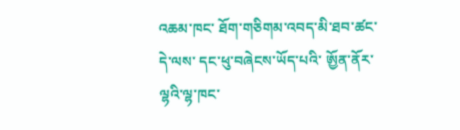འཆམ་ཁང་ ཐོག་གཅིགམ་འབད་མི་ཐབ་ཚང་ དེ་ལས་ དང་ཕུ་བཞེངས་ཡོད་པའི་ ཨྱོན་ནོར་ལྷའི་ལྷ་ཁང་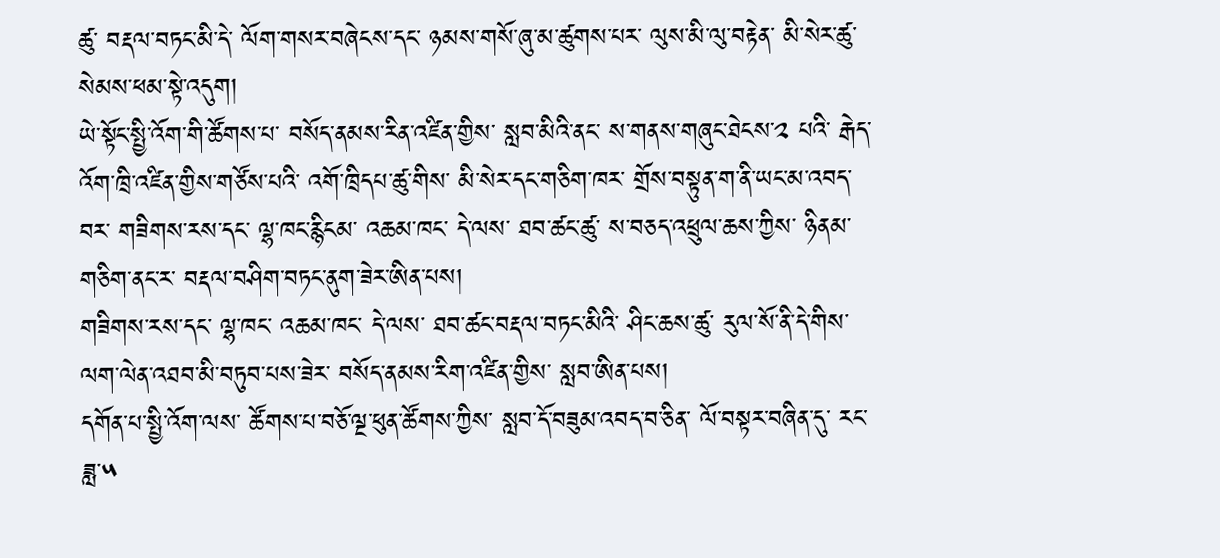ཚུ་ བརྡལ་བཏང་མི་དེ་ ལོག་གསར་བཞེངས་དང་ ཉམས་གསོ་ཞུ་མ་ཚུགས་པར་ ལུས་མི་ལུ་བརྟེན་ མི་སེར་ཚུ་ སེམས་ཕམ་སྟེ་འདུག།
ཡེ་སྟོང་སྤྱི་འོག་གི་ཚོགས་པ་ བསོད་ནམས་རིན་འཛིན་གྱིས་ སླབ་མིའི་ནང་ ས་གནས་གཞུང་ཐེངས་༢ པའི་ རྒེད་ འོག་ཁྲི་འཛིན་གྱིས་གཙོས་པའི་ འགོ་ཁྲིདཔ་ཚུ་གིས་ མི་སེར་དང་གཅིག་ཁར་ གྲོས་བསྟུན་ག་ནི་ཡང་མ་འབད་བར་ གཟིགས་རས་དང་ ལྷ་ཁང་རྙིངམ་ འཆམ་ཁང་ དེ་ལས་ ཐབ་ཚང་ཚུ་ ས་བཅད་འཕྲུལ་ཆས་ཀྱིས་ ཉིནམ་གཅིག་ནང་ར་ བརྡལ་བཤིག་བཏང་ནུག་ཟེར་ཨིན་པས།
གཟིགས་རས་དང་ ལྷ་ཁང་ འཆམ་ཁང་ དེ་ལས་ ཐབ་ཚང་བརྡལ་བཏང་མིའི་ ཤིང་ཆས་ཚུ་ རུལ་སོ་ནི་དེ་གིས་ ལག་ལེན་འཐབ་མི་བཏུབ་པས་ཟེར་ བསོད་ནམས་རིག་འཛིན་གྱིས་ སླབ་ཨིན་པས།
དགོན་པ་སྤྱི་འོག་ལས་ ཚོགས་པ་བཅོ་ལྔ་ཕུན་ཚོགས་ཀྱིས་ སླབ་དོ་བཟུམ་འབད་བ་ཅིན་ ལོ་བསྟར་བཞིན་དུ་ རང་ཟླ་༥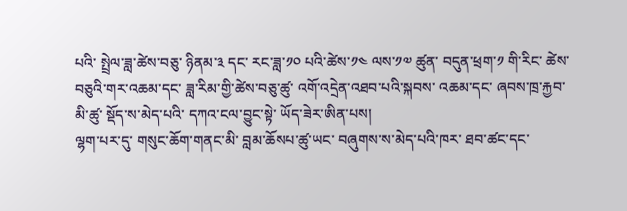པའི་ སྤྲེལ་ཟླ་ཚེས་བཅུ་ ཉིནམ་༣ དང་ རང་ཟླ་༡༠ པའི་ཚེས་༡༤ ལས་༡༧ ཚུན་ བདུན་ཕྲག་༡ གི་རིང་ ཚེས་བཅུའི་གར་འཆམ་དང་ ཟླ་རིམ་གྱི་ཚེས་བཅུ་ཚུ་ འགོ་འདྲེན་འཐབ་པའི་སྐབས་ འཆམ་དང་ ཞབས་ཁྲ་རྐྱབ་མི་ཚུ་ སྡོད་ས་མེད་པའི་ དཀའ་ངལ་བྱུང་སྟེ་ ཡོད་ཟེར་ཨིན་པས།
ལྷག་པར་དུ་ གསུང་ཆོག་གནང་མི་ བླམ་ཆོསཔ་ཚུ་ཡང་ བཞུགས་ས་མེད་པའི་ཁར་ ཐབ་ཚང་དང་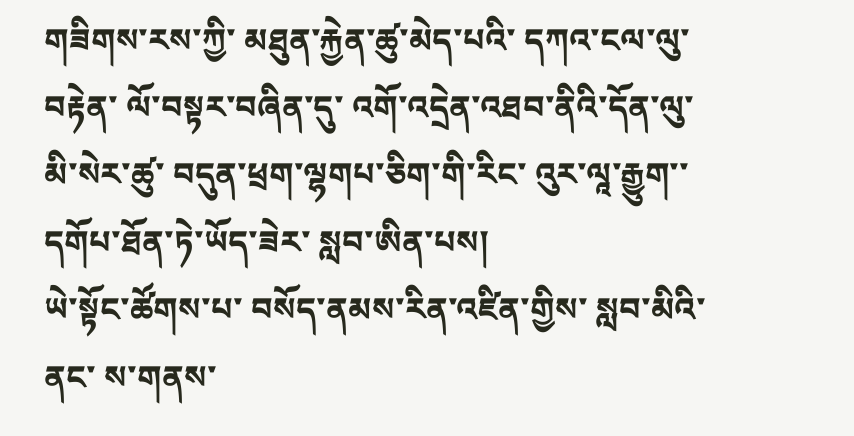གཟིགས་རས་ཀྱི་ མཐུན་རྐྱེན་ཚུ་མེད་པའི་ དཀའ་ངལ་ལུ་བརྟེན་ ལོ་བསྟར་བཞིན་དུ་ འགོ་འདྲེན་འཐབ་ནིའི་དོན་ལུ་ མི་སེར་ཚུ་ བདུན་ཕྲག་ལྷགཔ་ཅིག་གི་རིང་ འུར་ལཱ་རྒྱུག་་དགོཔ་ཐོན་ཏེ་ཡོད་ཟེར་ སླབ་ཨིན་པས།
ཡེ་སྟོང་ཚོགས་པ་ བསོད་ནམས་རིན་འཛིན་གྱིས་ སླབ་མིའི་ནང་ ས་གནས་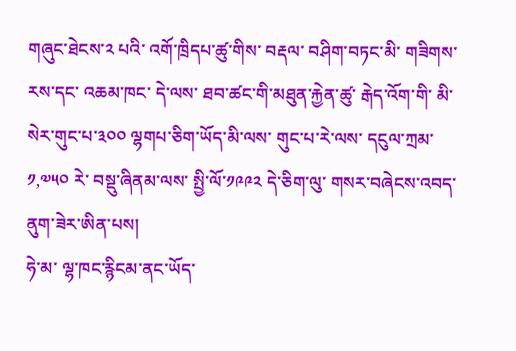གཞུང་ཐེངས་༢ པའི་ འགོ་ཁྲིདཔ་ཚུ་གིས་ བརྡལ་ བཤིག་བཏང་མི་ གཟིགས་རས་དང་ འཆམ་ཁང་ དེ་ལས་ ཐབ་ཚང་གི་མཐུན་རྐྱེན་ཚུ་ རྒེད་འོག་གི་ མི་སེར་གུང་པ་༣༠༠ ལྷགཔ་ཅིག་ཡོད་མི་ལས་ གུང་པ་རེ་ལས་ དངུལ་ཀྲམ་༡,༧༥༠ རེ་ བསྡུ་ཞིནམ་ལས་ སྤྱི་ལོ་༡༩༩༢ དེ་ཅིག་ལུ་ གསར་བཞེངས་འབད་ནུག་ཟེར་ཨིན་པས།
ཧེ་མ་ ལྷ་ཁང་རྙིངམ་ནང་ཡོད་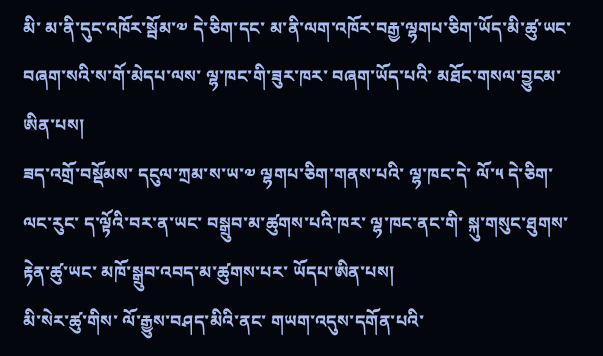མི་ མ་ནི་དུང་འཁོར་སྦོམ་༧ དེ་ཅིག་དང་ མ་ནི་ལག་འཁོར་བརྒྱ་ལྷགཔ་ཅིག་ཡོད་མི་ཚུ་ཡང་ བཞག་སའི་ས་གོ་མེདཔ་ལས་ ལྷ་ཁང་གི་ཟུར་ཁར་ བཞག་ཡོད་པའི་ མཐོང་གསལ་བྱུངམ་ཨིན་པས།
ཟད་འགྲོ་བསྡོམས་ དངུལ་ཀྲམ་ས་ཡ་༧ ལྷགཔ་ཅིག་གནས་པའི་ ལྷ་ཁང་དེ་ ལོ་༥ དེ་ཅིག་ལང་རུང་ ད་ལྟོའི་བར་ན་ཡང་ བསྒྲུབ་མ་ཚུགས་པའི་ཁར་ ལྷ་ཁང་ནང་གི་ སྐུ་གསུང་ཐུགས་རྟེན་ཚུ་ཡང་ མཁོ་སྒྲུབ་འབད་མ་ཚུགས་པར་ ཡོདཔ་ཨིན་པས།
མི་སེར་ཚུ་གིས་ ལོ་རྒྱུས་བཤད་མིའི་ནང་ གཡག་འདུས་དགོན་པའི་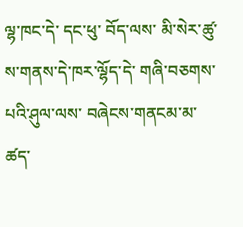ལྷ་ཁང་དེ་ དང་ཕུ་ བོད་ལས་ མི་སེར་ཚུ་ ས་གནས་དེ་ཁར་ལྷོད་དེ་ གཞི་བཅགས་པའི་ཤུལ་ལས་ བཞེངས་གནངམ་མ་ཚད་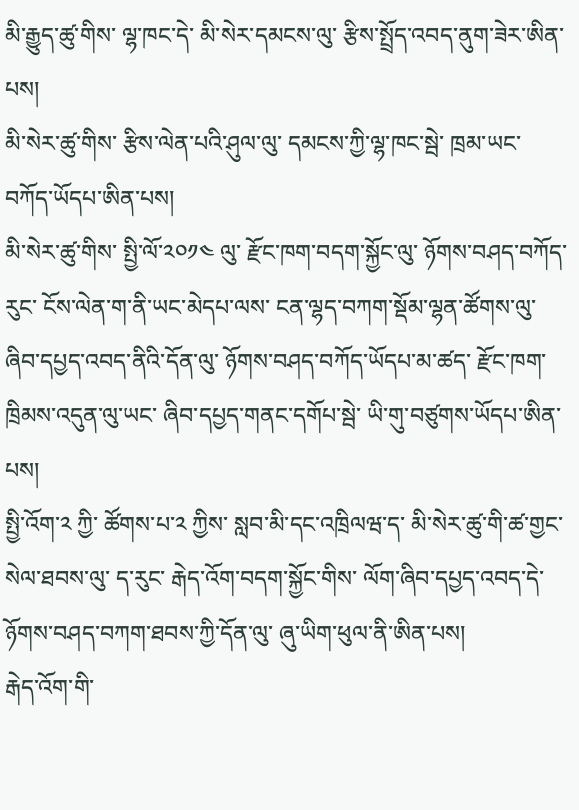མི་རྒྱུད་ཚུ་གིས་ ལྷ་ཁང་དེ་ མི་སེར་དམངས་ལུ་ རྩིས་སྤྲོད་འབད་ནུག་ཟེར་ཨིན་པས།
མི་སེར་ཚུ་གིས་ རྩིས་ལེན་པའི་ཤུལ་ལུ་ དམངས་ཀྱི་ལྷ་ཁང་སྦེ་ ཁྲམ་ཡང་ བཀོད་ཡོདཔ་ཨིན་པས།
མི་སེར་ཚུ་གིས་ སྤྱི་ལོ་༢༠༡༤ ལུ་ རྫོང་ཁག་བདག་སྐྱོང་ལུ་ ཉོགས་བཤད་བཀོད་རུང་ ངོས་ལེན་ག་ནི་ཡང་མེདཔ་ལས་ ངན་ལྷད་བཀག་སྡོམ་ལྷན་ཚོགས་ལུ་ ཞིབ་དཔྱད་འབད་ནིའི་དོན་ལུ་ ཉོགས་བཤད་བཀོད་ཡོདཔ་མ་ཚད་ རྫོང་ཁག་ཁྲིམས་འདུན་ལུ་ཡང་ ཞིབ་དཔྱད་གནང་དགོཔ་སྦེ་ ཡི་གུ་བཙུགས་ཡོདཔ་ཨིན་པས།
སྤྱི་འོག་༢ ཀྱི་ ཚོགས་པ་༢ ཀྱིས་ སླབ་མི་དང་འཁྲིལཝ་ད་ མི་སེར་ཚུ་གི་ཚ་གྱང་ སེལ་ཐབས་ལུ་ ད་རུང་ རྒེད་འོག་བདག་སྐྱོང་གིས་ ལོག་ཞིབ་དཔྱད་འབད་དེ་ ཉོགས་བཤད་བཀག་ཐབས་ཀྱི་དོན་ལུ་ ཞུ་ཡིག་ཕུལ་ནི་ཨིན་པས།
རྒེད་འོག་གི་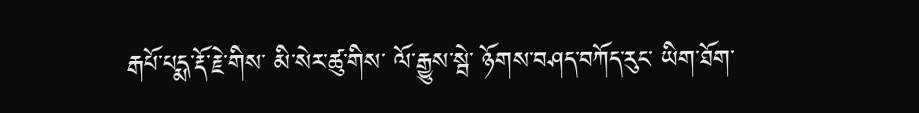རྒཔོ་པདྨ་རྡོ་རྗེ་གིས་ མི་སེར་ཚུ་གིས་ ལོ་རྒྱུས་སྦེ་ ཉོགས་བཤད་བཀོད་རུང་ ཡིག་ཐོག་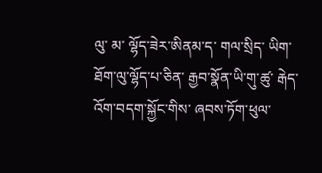ལུ་ མ་ ལྷོད་ཟེར་ཨིནམ་ད་ གལ་སྲིད་ ཡིག་ཐོག་ལུ་ལྷོད་པ་ཅིན་ རྒྱབ་སྣོན་ཡི་གུ་ཚུ་ རྒེད་འོག་བདག་སྐྱོང་གིས་ ཞབས་ཏོག་ཕུལ་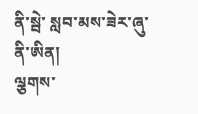ནི་སྦེ་ སླབ་མས་ཟེར་ཞུ་ནི་ཨིན།
ལྕགས་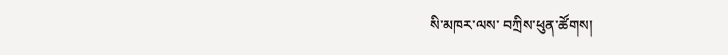སི་མཁར་ལས་ བཀྲིས་ཕུན་ཚོགས།